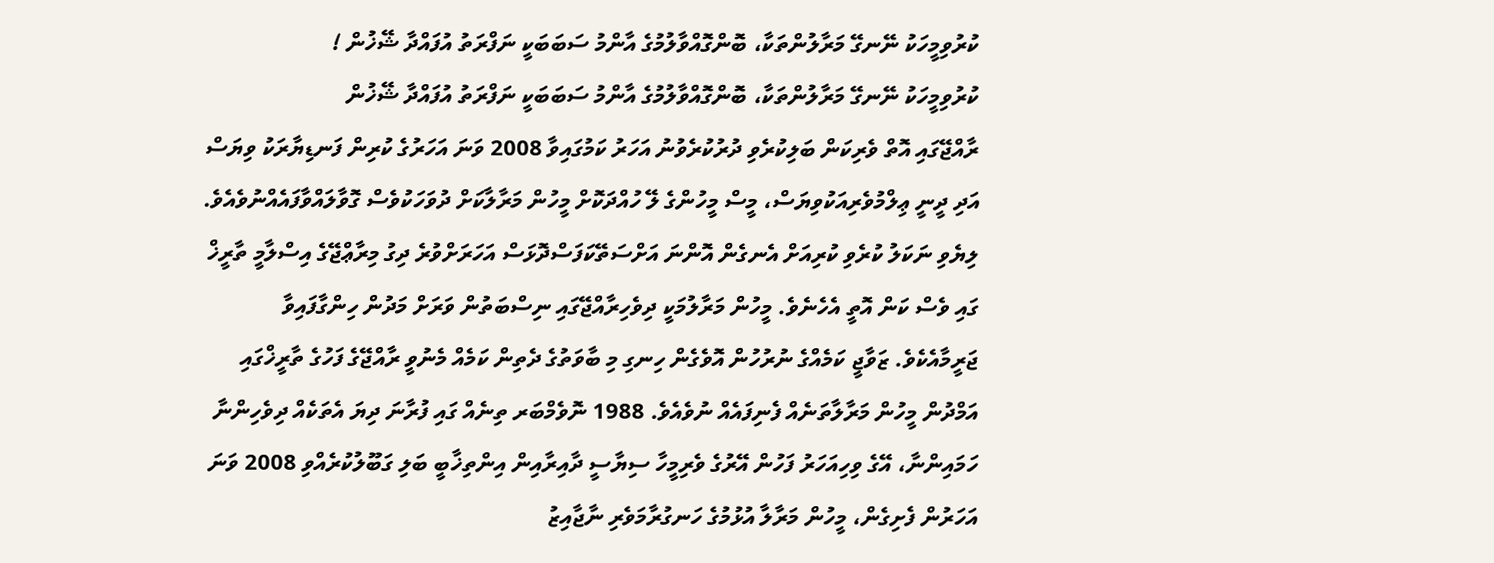ކުރުވިމީހަކު ނޭނގޭ މަރާލުންތަކާ، ބޮންގޮއްވާލުމުގެ އާންމު ސަބަބަކީ ނަފްރަތު އުފައްދާ ޝޭޚުން !
ކުރުވިމީހަކު ނޭނގޭ މަރާލުންތަކާ، ބޮންގޮއްވާލުމުގެ އާންމު ސަބަބަކީ ނަފްރަތު އުފައްދާ ޝޭޚުން
ރާއްޖޭގައި އޮތް ވެރިކަން ބަލިކުރެވި ދުރުކުރެވުނު އަހަރު ކަމުގައިވާ 2008 ވަނަ އަހަރުގެ ކުރިން ފަނޑިޔާރަކު ވިޔަސް އަދި ދީނީ ޢިލްމުވެރިއަކުވިޔަސް، މީސް މީހުންގެ ލޭ ހުއްދަކޮށް މީހުން މަރާލާކަށް ދުވަހަކުވެސް ގޮވާލައްވާފައެއްނުވެއެވެ. ލިޔެވި ނަކަލު ކުރެވި ކުރިއަށް އެނގެން އޮންނަ އަށްސަތޭކަފަސްދޮޅަސް އަހަރަށްވުރެ ދިގު މިރާޢްޖޭގެ އިސްލާމީ ތާރީޚް ގައި ވެސް ކަން އޮތީ އެހެނެވެ. މީހުން މަރާލުމަކީ ދިވެހިރާއްޖޭގައި ނިސްބަތުން ވަރަށް މަދުން ހިންގާފައިވާ ޖަރީމާއެކެވެ. ޒަވާޖީ ކަމެއްގެ ނުރުހުން އޮވެގެން ހިނގި މި ބާވަތުގެ ދެތިން ކަމެއް މެނުވީ ރާއްޖޭގެ ފަހުގެ ތާރީޚްގައި އަމްދުން މީހުން މަރާލާތަނެއް ފެނިފައެއް ނުވެއެވެ. 1988 ނޮވެމްބަރ ތިނެއް ގައި ފުރާނަ ދިޔަ އެތަކެއް ދިވެހިންނާ ހަމައިންނާ، އޭގެ ވިހިއަހަރު ފަހުން އޭރުގެ ވެރިމީހާ ސިޔާސީ ދާއިރާއިން އިންތިޚާބީ ބަލި ގަބޫލުކުރެއްވި 2008 ވަނަ އަހަރުން ފެށިގެން، މީހުން މަރާލާ އުޅުމުގެ ހަނގުރާމަވެރި ނާޖާއިޒު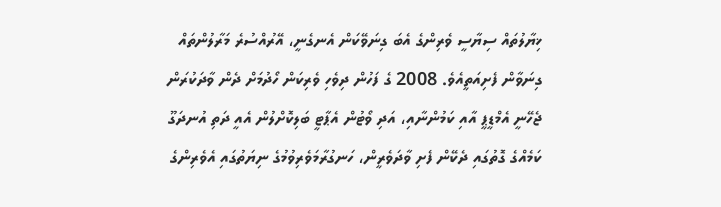ޚިޔާލުތައް ސިޔާސީ ވެރިންގެ އެބަ ގިނަވޭކަން އެނގެނީ، އޭރުއްސުރެ މަރާލުންތައް ގިނަވާން ފެށިއަތީއެވެ. 2008 ގެ ފަހުން ދިވެހި ވެރިކަން ހޯދުމަށް ދެން ވާދަކުރަން ޖެހޭނީ އެމްޑީޕީ އާއި ކަމުންނާއި، އަދި ވޯޓުން އެޕާޓީ ބަލިކޮށްލުން އެއީ ދަތި އުނދަގޫ ކަމެއްގެ ގޮތުގައި ދެކޭން ފެށި ވާދަވެރީން، ހަނގުރާމަވެރިވުމުގެ ނިޔަތުގައި އެވެރިންގެ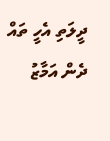ދީލަތި އެހީ ތައް ދެން އަމާޒު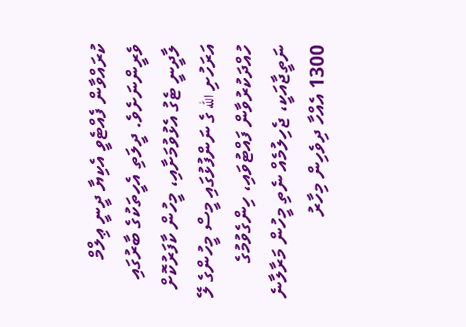ކުރައްވާން ފެއްޓެވީ އެކިޔާ ދީނީ ޢިލްމް ވެރީންނަށެވެ. ދީލަތި އެހީތަކުގެ ބާރުގައި ލާދީނީ ޓެގު އެޅުވުމަށާއި، މީހުން ކާފަރުކޮށް އަރަހުށި الله ގެ ނަންފުޅުގައި މީސް މީހުންގެ ލޭ ހުއްދަކުރުވާން ފައްޓުވައި، ހިންގެވުމުގެ ނަތީޖާއަކީ، ޖެހިލުމެއް ނެތި މީހުން މަރާލާނެ 1300 އެއްހާ ދިވެހިން މިހާރު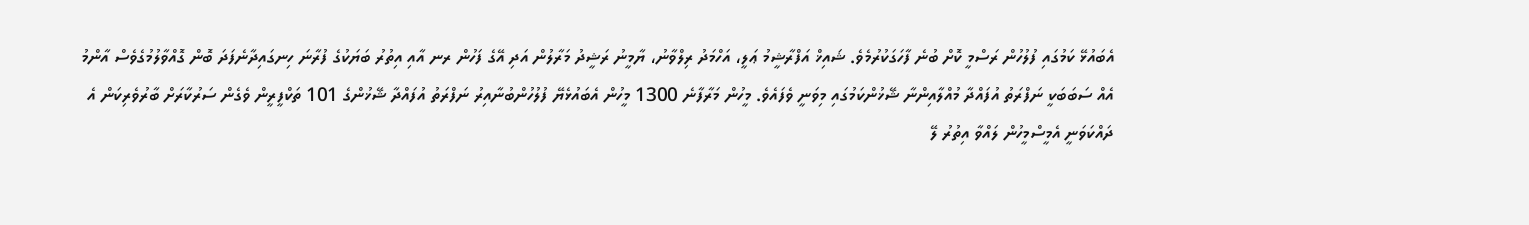އެބައުޅޭ ކަމުގައި ފުލުހުން ރަސްމީ ކޮށް ބުނެ ފާހަގަކުރުމެވެ. ޝައިޚް އަފްރާޝީމު ޢަލީ، އަހްމަދު ރިލްވާނު، ޔާމީނު ރަޝީދު މަރާލުން އަދި އޭގެ ފަހުން ރނ އާއި އިތުރު ބަޔަކުގެ ފުރާނަ ހިނގައިދާނެފަދަ ބޮން ގޮއްވާލުމުގެވެސް އާންމު އެއް ސަބަބަކީ ނަފްރަތު އުފައްދާ މުއްލާއިންނާ ޝޭޚުންކަމުގައި މިވަނީ ވެފައެވެ. މީހުން މަރާފާނެ 1300 މީހުން އެބައުޅެޔޭ ފުލުހުންބުނާއިރު ނަފްރަތު އުފައްދާ ޝޭޚުންގެ 101 ތަކްފީރީން ވެގެން ސަރުކާރަށް ބާރުވެރިކަން އެ ދައްކަވަނީ އެމީސްމީހުން ލައްވާ އިތުރު ލޭ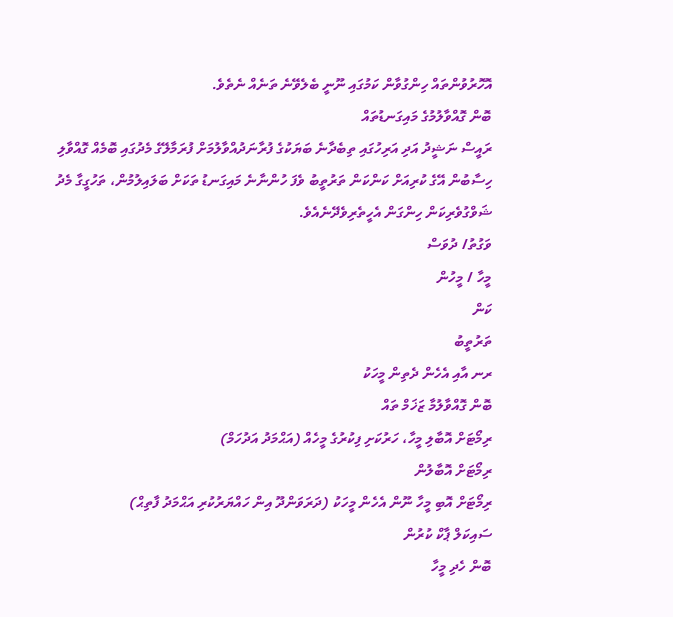އޮހޮރުވުންތައް ހިންގުވާން ކަމުގައި ނޫނީ ބެލެވޭނެ ތަނެއް ނެތެވެ.
ބޮން ގޮއްވާލުމުގެ މައިގަނޑުތައް
ރައީސް ނަޝީދު އަދި އަރިހުގައި ތިބެދާނެ ބަޔަކުގެ ފުރާނަދުއްވާލުމަށް ފުރަމާލޭގެ މެދުގައި ބޮމެއް ގޮއްވާލި ހިސާބުން އޭގެ ކުރިއަށް ކަންކަން ތަރުތީބު ވެފަ ހުންނާނެ މައިގަނޑު ތަކަށް ބަލައިލުމުން، ތަހުގީގާ މެދު ޝަވްގުވެރިކަން ހިންގަން އެހީތެރިވެދޭނެއެވެ.
ވަގުތު/ ދުވަސް
މީހާ / މީހުން
ކަން
ތަރުތީބު
ރނ އާއި އެހެން ދެތިން މީހަކު
ބޮން ގޮއްވާލުމާ ޒަޚަމް ތައް
ރިމޯޓަށް އޮބާލި މީހާ، ހަރުކަށި ފިކުރުގެ މީހެއް (އަޙްމަދު އަދުހަމް)
ރިމޯޓަށް އޮބާލުން
ރިމޯޓަށް އޮބި މީހާ ނޫން އެހެން މީހަކު (ދަރަވަންދޫ އިން ހައްޔަރުކުރި އަޙްމަދު ފާތިޙް)
ސައިކަލް ޕާކް ކުރުން
ބޮން ހެދި މީހާ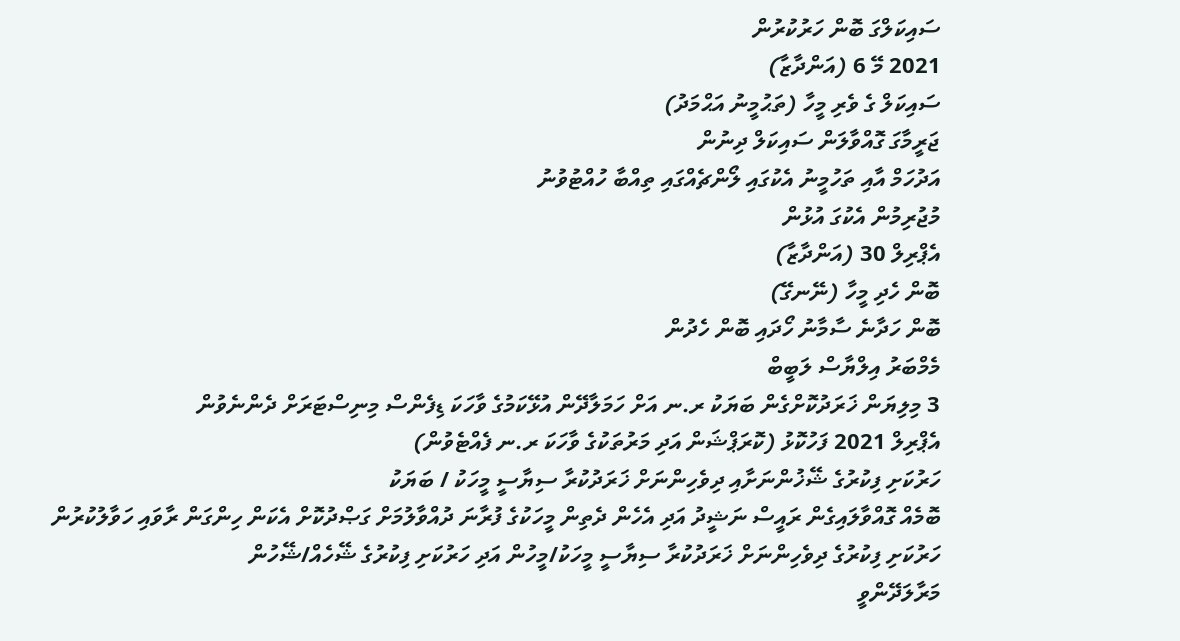ސައިކަލްގަ ބޮން ހަރުކުރުން
2021 މޭ 6 (އަންދާޒާ)
ސައިކަލް ގެ ވެރި މީހާ (ތަޙުމީނު އަޙްމަދު)
ޖަރީމާގަ ގޮއްވާލަން ސައިކަލް ދިނުން
އަދުހަމް އާއި ތަހުމީނު އެކުގައި ލޯންޗެއްގައި ތިއްބާ ހުއްޓުވުނު
މުޖުރިމުން އެކުގަ އުޅުން
އެޕްރިލް 30 (އަންދާޒާ)
ބޮން ހެދި މީހާ (ނޭނގޭ)
ބޮން ހަދާނެ ސާމާނު ހޯދައި ބޮން ހެދުން
މެމްބަރު އިލްޔާސް ލަބީބް
3 މިލިޔަން ޚަރަދުކޮށްގެން ބަޔަކު ރ.ނ އަށް ހަމަލާދޭން އުޅޭކަމުގެ ވާހަކަ ޑިފެންސް މިނިސްޓަރަށް ދެންނެވުން
އެޕްރިލް 2021 ފަހުކޮޅު (ކޮރަޕްޝަން އަދި މަރުތަކުގެ ވާހަކަ ރ.ނ ފެއްޓެވުން)
ހަރުކަށި ފިކުރުގެ ޝޭޚުންނަށާއި ދިވެހިންނަށް ޚަރަދުކުރާ ސިޔާސީ މީހަކު / ބަޔަކު
ބޮމެއް ގޮއްވާލައިގެން ރައީސް ނަޝީދު އަދި އެހެން ދެތިން މީހަކުގެ ފުރާނަ ދުއްވާލުމަށް ގަޞްދުކޮށް އެކަން ހިންގަން ރާވައި ހަވާލުކުރުން
ހަރުކަށި ފިކުރުގެ ދިވެހިންނަށް ޚަރަދުކުރާ ސިޔާސީ މީހަކު/މީހުން އަދި ހަރުކަށި ފިކުރުގެ ޝޭހެއް/ޝޭހުން
މަރާލަދޭންވީ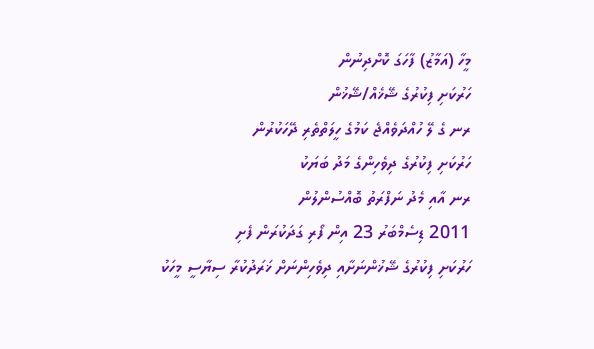މީހާ (އަމާޒު) ފާހަގަ ކޮށްދިނުން
ހަރުކަށި ފިކުރުގެ ޝޭޚެއް/ޝޭޚުން
ރނ ގެ ލޭ ހުއްދަވެއްޖެ ކަމުގެ ހީލަތްތެރި ދޭހަކުރުން
ހަރުކަށި ފިކުރުގެ ދިވެހިންގެ މަދު ބަޔަކު
ރނ އާއި މެދު ނަފްރަތު ބޮއްސުންލުން
2011 ޑިސެމްބަރު 23 އިން ފޯރި ގަދަކުރަން ފެށި
ހަރުކަށި ފިކުރުގެ ޝޭޚުންނަށާއި ދިވެހިންނަށް ޚަރަދުކުރާ ސިޔާސީ މީހަކު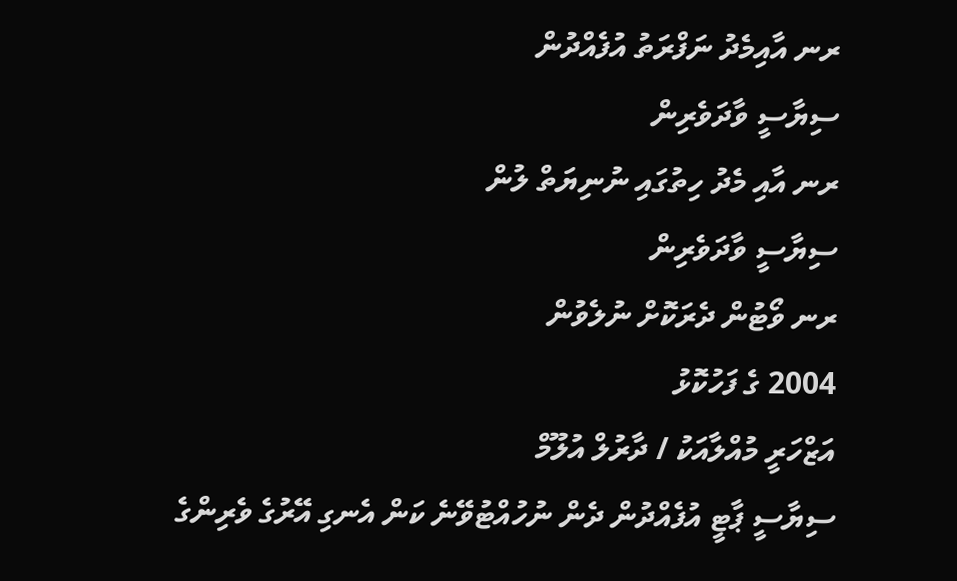ރނ އާއިމެދު ނަފްރަތު އުފެއްދުން
ސިޔާސީ ވާދަވެރިން
ރނ އާއި މެދު ހިތުގައި ނުނިޔަތް ލުން
ސިޔާސީ ވާދަވެރިން
ރނ ވޯޓުން ދެރަކޮށް ނުލެވުން
2004 ގެ ފަހުކޮޅު
އަޒްހަރީ މުއްލާއަކު / ދާރުލް އުލޫމް
ސިޔާސީ ޕާޓީ އުފެއްދުން ދެން ނުހުއްޓުވޭނެ ކަން އެނގި އޭރުގެ ވެރިންގެ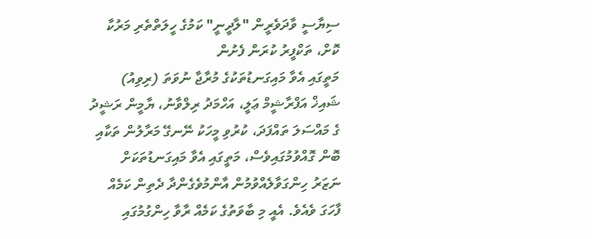ސިޔާސީ ވާދަވެރީން "ލާދީނީ" ކަމުގެ ހީލަތްތެރި މަރުކާ ކޮށް، ތަކްފީރު ކުރަން ފެށުން
މަތީގައި އެވާ މައިގަނޑުތަކުގެ މުރާޖާ ނުވަތަ (ރިވިއު)
ޝައިޚް އަފްރާޝީމް ޢަލީ، އަހްމަދު ރިލްވާނު، ޔާމީން ރަޝީދު ގެ މައްސަލަ ތައްފަދަ، ކުރުވި މީހަކު ނޭނގޭ މަރާލުން ތަކާއި ބޮން ގޮއްވުމުގައިވެސް، މަތީގައި އެވާ މައިގަނޑުތަކަށް ނަޒަރު ހިންގަވާލެއްވުމުން އާންމުވެގެންދާ ދެތިން ކަމެއް ފާހަގަ ވެއެވެ. އެއީ މި ބާވަތުގެ ކަމެއް ރާވާ ހިންގުމުގައި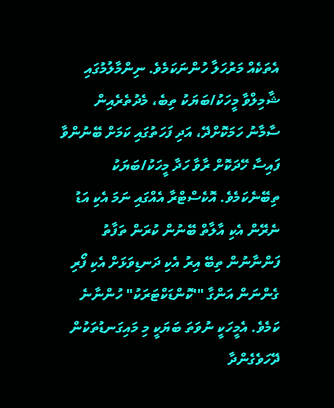އެތަކެއް މަރުހަލާ ހުންނަކަމެވެ. ނިންމާލުމުގައި ޝާމިލްވާ މީހަކު/ބަޔަކު ތިބެ، މެދުތެރެއިން ސާމާނު ހަމަކޮށްދޭ، އަދި ފަހަތުގައި ކަމަށް ބޭނުންވާ ފައިސާ ހޭދަކޮށް ރާވާ ހަދާ މީހަކު/ބަޔަކު ތިބޭނެކަމެވެ. އޮކެސްޓްރާ އެއްގައި ނަމަ އެކި އަޑު ނެރޭން އެކި އާލާތް ބޭނުން ކުރަން ތަފާތު ފަންނާނުން ތިބޭ އިރު އެކި ދަނޑިވަޅަށް އެކި ފޯރި ގެންނަން އަންގާ "'ކޮންޑަކްޓަރަކު" ހުންނާނެ ކަމެވެ. އެމީހަކީ ނުވަތަ ބަޔަކީ މި މައިގަނޑުތަކުން ދޭހަވެގެންދާ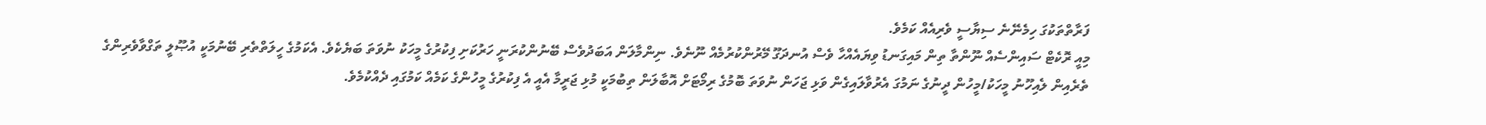ފަރާތްތަކުގަ ހިމެނޭނެ ސިޔާސީ ވެރިއެއް ކަމެވެ.
މިއީ ރޮކެޓް ސައިންސެއް ނޫންތާ ތިން މައިގަނޑު ވިޔައެއްހާ ވެސް އުނދަގޫ މޭރުންކުރުމެއް ނޫނެވެ. ނިންމާލަން އަބަދުވެސް ބޭނުންކުރަނީ ހަރުކަށި ފިކުރުގެ މީހަކު ނުވަތަ ބަޔެކެވެ. އެކަމުގެ ހީލަތްތެރި ބޭނުމަކީ އުޞޫލީ ތަގްވާވެރިންގެ ތެރެއިން ލެއިހޫނު މީހަކު/މީހުން ދީނުގެ ނަމުގަ އެރުވާލައިގެން ވަޅި ޖަހަން ނުވަތަ ބޮމުގެ ރިމޯޓަށް އޮބާލަން ތިބުމަކީ މުޅި ޖަރީމާ އެއީ އެ ފިކުރުގެ މީހުންގެ ކަމެއް ކަމުގައި ދެއްކުމެވެ.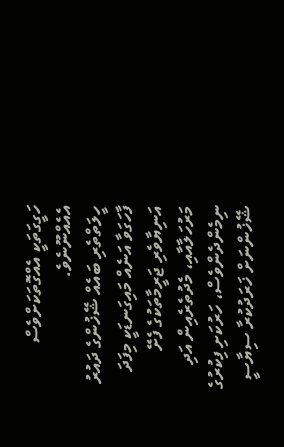ހަގީގަތަކީ އެއްގޮތަކަށްވެސް އެއެއްނޫނެވެ.
ހީލަތްތެރި ބައެއް ޝޭޚުންގެ ދައުރު
ފާހަގަވާ އަނެއް މައިގަނޑަކީ މިފަދަ އަނިޔާވެރި ޖަރީމާތަކުގެ ފެށޭ މަރުހަލާއާއި، މެދުތެރެއިން އަދި ނިމެންދެންވެސް، ހަރުކަށި ފިކުރުގެ ޝޭޚުންނަށް ޚަރަދުކުރާ ސިޔާސީ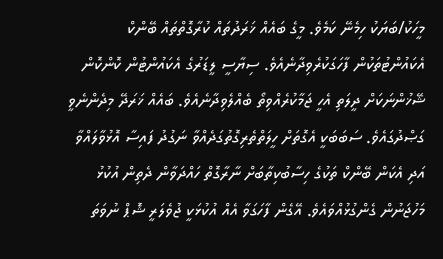މީހަކު/ބަޔަކު ހިމެނޭ ކަމެވެ. މީގެ ބައެއް ޚަރަދުތައް ކުރާގޮތްތައް ބޭންކް އެކައުންޓުތަކުން ފާހަގަކުރެވިދާނެއެވެ. ސިޔާސީ ލީޑަރުގެ އެކައުންޓުން ކޮންކޮން ޝޭޚުންނަކަށް ދީލަތި އެހީ ޖަމާކުރެއްވިތޯ ބެއްލެވިދާނެއެވެ. ބައެއް ޚަރަދޭ މިދެންނެވީ ގަޞްދުގައެވެ. ސަބަބަކީ އެގޮތަށް ހީލަތްތެރިގޮތުގަދެއްވާ ނަގުދު ފައިސާ އޮޅުވާލައްވާ އަދި އެކަން ބޭންކް ތަކުގެ ހިސާބުކިތާބަށް ނާރާގޮތް ހައްދަވާން ދެތިން އުކުޅު މަހުޖަނުން ގެންގުޅުއްވައެވެ. އޭގެން ފާހަގަވާ އެއް އުކުޅަކީ ޖުވެލަރީ ޝޮޕް ނުވަތަ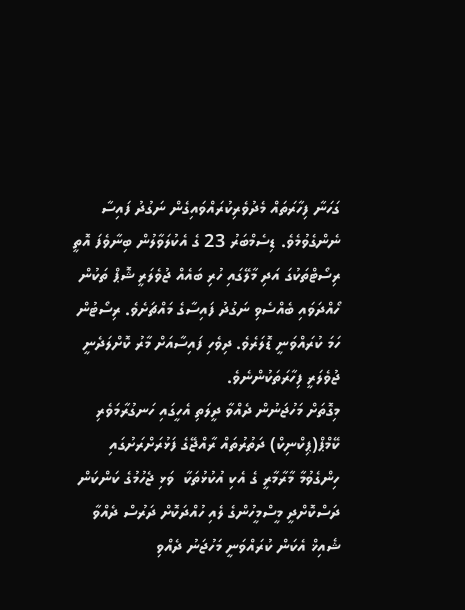ގަހަނާ ފިހާރަތައް މެދުވެރިކުރައްވައިގެން ނަގުދު ފައިސާ ނެންގެވުމެވެ. ޑިސެމްބަރު 23 ގެ އެކުލަވާލުން ބިނާވެފަ އޮތީ ރިސޯޓްތަކުގަ އަދި މާލޭގައި ހުރި ބައެއް ޖުވެލަރީ ޝޮޕް ތަކުން ހޯއްދަވައި ބެއްސެވި ނަގުދު ފައިސާގެ މައްޗަށެވެ. ރިސޯޓުން ހަމަ ކުރައްވަނީ ޑޮލަރެވެ. ދިވެހި ފައިސާއަށް މާރު ކޮށްލަދެނީ ޖުވެލަރީ ފިހާރަތަކުންނެވެ.
މިގޮތަށް މަހުޖަނުން ދެއްވާ ދީލަތި އެހީގައި ހަނގުރާމަވެރި ކޭމްޕް(ޕިކްނިކް) ދަތުރުތައް ރާއްޖޭގެ ފަޅުރަށްރަށުގައި ހިންގެވުމާ މާރާމާރީ ގެ އެކި އުކުޅުތަކާ  ވަޅި ޖެހުމުގެ ކަންކަން ދަސްކޮށްދީ މީސްމީހުންގެ ލެއި ހުއްދަކޮށް ދަރުސް ދެއްވާ ޝެއިޚް އެކަން ކުރައްވަނީ މަހުޖަނު ދެއްވި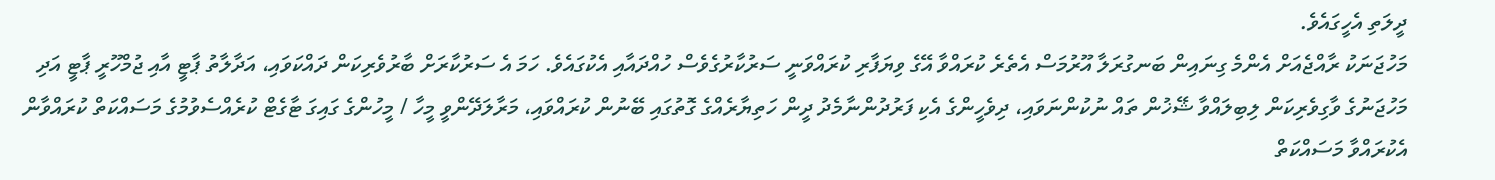ދީލަތި އެހީގައެވެ.
މަހުޖަނަކު ރާއްޖެއަށް އެންމެ ގިނައިން ބަނގުރަލާ އޫރުމަސް އެތެރެ ކުރައްވާ އޭގެ ވިޔަފާރި ކުރައްވަނީ ސަރުކާރުގެވެސް ހުއްދައާއި އެކުގައެވެ. ހަމަ އެ ސަރުކާރަށް ބާރުވެރިކަން ދައްކަވައި، އަދާލާތު ޕާޓީ އާއި ޖުމްހޫރީ ޕާޓީ އަދި މަހުޖަނުގެ ވާގިވެރިކަން ލިބިލައްވާ ޝޭޚުން ތައް ނުކުންނަވައި، ދިވެހީންގެ އެކި ފަރުދުންނާމެދު ދީން ހަތިޔާރެއްގެ ގޮތުގައި ބޭނުން ކުރައްވައި، މަރާލަދޭންވީ މީހާ / މީހުންގެ ގައިގަ ޓާގެޓް ކުރެއްސެވުމުގެ މަސައްކަތް ކުރައްވާން އެކުރައްވާ މަސައްކަތް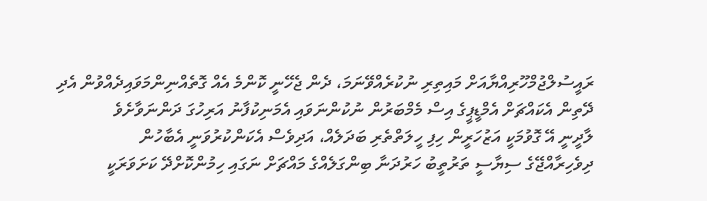ރައީސުލްޖުމްހޫރިއްޔާއަށް މައިތިރި ނުކުރެއްވޭނަމަ، ދެން ޖެހޭނީ ކޮންމެ އެއް ގޮތެއްނިންމަވައިދެއްވުން އެދި ދޭތިން އެކައްޗަށް އެމްޑީޕީގެ އިސް މެމްބަރުން ނުކުންނަވައި އެމަނިކުފާނު އަރިހުގަ ދަންނަވާށެވެ
ލާދީނީ އޭ ގޮވުމަކީ އަޒުހަރީން ހިފި ހީލަތްތެރި ބަދަލެއް، އަދިވެސް އެކަންކުރުވަނީ އެބާހުން
ދިވެހިރާއްޖޭގެ ސިޔާސީ ތަރުތީބު ހަރުދަނާ ބިންގަލެއްގެ މައްޗަށް ނަގައި ހިމުންކޮށްދޭ ކަށަވަރަކީ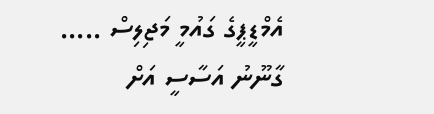އެމްޑީޕީގެ ގައުމީ މަޖިލިސް ..... ގާނޫނު އަސާސީ އަށް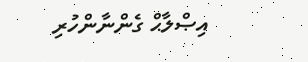އިޞްލާޙް ގެންނާންހުރި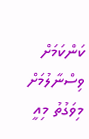ކަންކަމަށް ވިސްނާލުމަށް މިވަގުތު މިއީ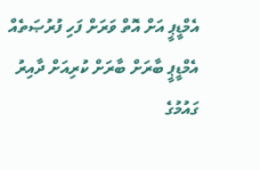އެމްޑީޕީ އަށް އޮތް ވަރަށް ފަހި ފުރުޞަތެއް
އެމްޑީޕީ ބާރަށް ބާރަށް ކުރިއަށް ދާއިރު ގައުމުގެ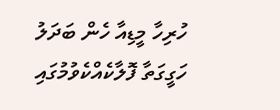ހުރިހާ މީޑިއާ ހެން ބަދަލު ހަގީގަތާ ފޮލާކެއްކެވުމުގައި